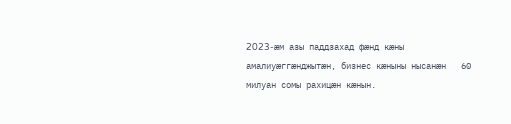2023-æм азы паддзахад фæнд кæны амалиуæггæнджытæн, бизнес кæныны нысанæн   60 милуан сомы рахицæн кæнын.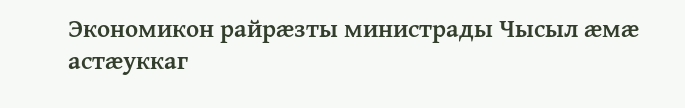Экономикон райрæзты министрады Чысыл æмæ астæуккаг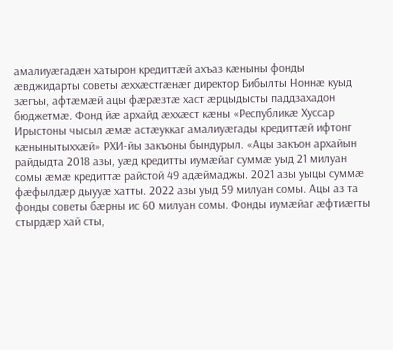амалиуæгадæн хатырон кредиттæй ахъаз кæныны фонды æвджидарты советы æххæстгæнæг директор Бибылты Ноннæ куыд зæгъы, афтæмæй ацы фæрæзтæ хаст æрцыдысты паддзахадон бюджетмæ. Фонд йæ архайд æххæст кæны «Республикæ Хуссар Ирыстоны чысыл æмæ астæуккаг амалиуæгады кредиттæй ифтонг кæнынытыххæй» РХИ-йы закъоны бындурыл. «Ацы закъон архайын райдыдта 2018 азы, уæд кредитты иумæйаг суммæ уыд 21 милуан сомы æмæ кредиттæ райстой 49 адæймаджы. 2021 азы уыцы суммæ фæфылдæр дыууæ хатты. 2022 азы уыд 59 милуан сомы. Ацы аз та фонды советы бæрны ис 60 милуан сомы. Фонды иумæйаг æфтиæгты стырдæр хай сты,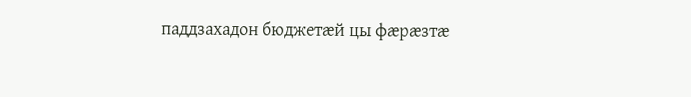паддзахадон бюджетæй цы фæрæзтæ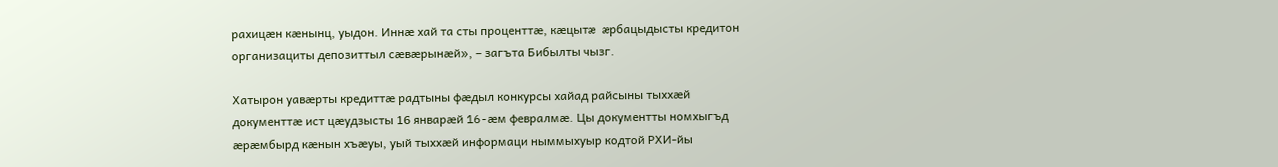рахицæн кæнынц, уыдон. Иннæ хай та сты проценттæ, кæцытæ æрбацыдысты кредитон организациты депозиттыл сæвæрынæй», – загъта Бибылты чызг.

Хатырон уавæрты кредиттæ радтыны фæдыл конкурсы хайад райсыны тыххæй документтæ ист цæудзысты 16 январæй 16-æм февралмæ. Цы документты номхыгъд æрæмбырд кæнын хъæуы, уый тыххæй информаци ныммыхуыр кодтой РХИ-йы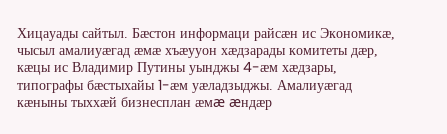Хицауады сайтыл. Бæстон информаци райсæн ис Экономикæ, чысыл амалиуæгад æмæ хъæууон хæдзарады комитеты дæр, кæцы ис Владимир Путины уынджы 4-æм хæдзары, типографы бæстыхайы 1-æм уæладзыджы. Амалиуæгад кæныны тыххæй бизнесплан æмæ æндæр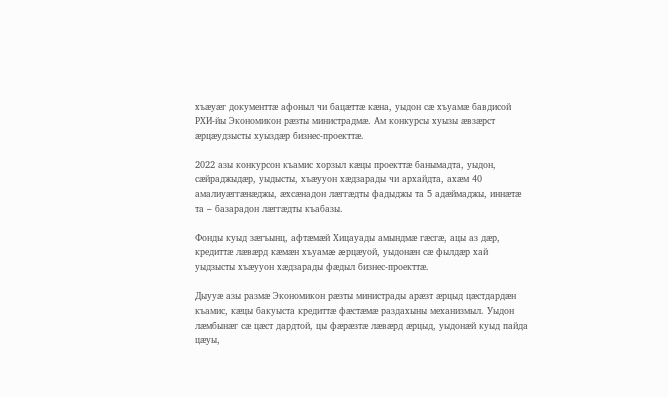хъæуæг документтæ афоныл чи бацæттæ кæна, уыдон сæ хъуамæ бавдисой РХИ-йы Экономикон рæзты министрадмæ. Ам конкурсы хуызы æвзæрст æрцæудзысты хуыздæр бизнес-проекттæ.

2022 азы конкурсон къамис хорзыл кæцы проекттæ банымадта, уыдон, сæйраджыдæр, уыдысты, хъæууон хæдзарады чи архайдта, ахæм 40 амалиуæггæнæджы, æхсæнадон лæггæдты фадыджы та 5 адæймаджы, иннæтæ та – базарадон лæггæдты къабазы.

Фонды куыд зæгъынц, афтæмæй Хицауады амындмæ гæсгæ, ацы аз дæр, кредиттæ лæвæрд кæмæн хъуамæ æрцæуой, уыдонæн сæ фылдæр хай уыдзысты хъæууон хæдзарады фæдыл бизнес-проекттæ.

Дыууæ азы размæ Экономикон рæзты министрады арæзт æрцыд цæстдардæн къамис, кæцы бакуыста кредиттæ фæстæмæ раздахыны механизмыл. Уыдон лæмбынæг сæ цæст дардтой, цы фæрæзтæ лæвæрд æрцыд, уыдонæй куыд пайда цæуы,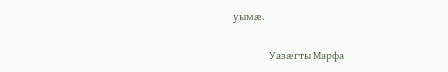уымæ.

                  Уазæгты Марфа